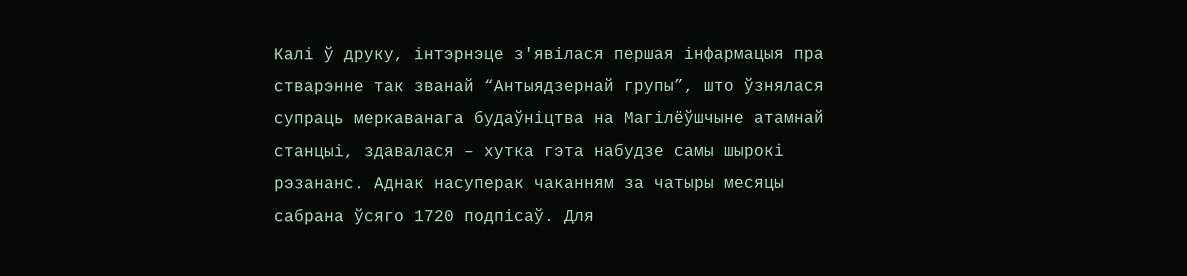Калі ў друку, інтэрнэце з'явілася першая інфармацыя пра стварэнне так званай “Антыядзернай групы”, што ўзнялася супраць меркаванага будаўніцтва на Магілёўшчыне атамнай станцыі, здавалася – хутка гэта набудзе самы шырокі рэзананс. Аднак насуперак чаканням за чатыры месяцы сабрана ўсяго 1720 подпісаў. Для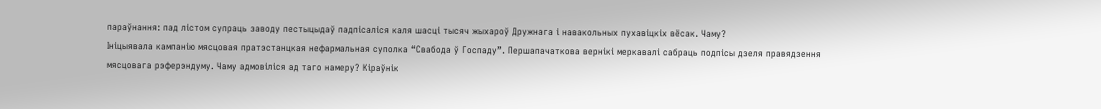параўнання: пад лістом супраць заводу пестыцыдаў падпісаліся каля шасці тысяч жыхароў Дружнага і навакольных пухавіцкіх вёсак. Чаму?
Ініцыявала кампанію мясцовая пратэстанцкая нефармальная суполка “Свабода ў Госпаду”. Першапачаткова вернікі меркавалі сабраць подпісы дзеля правядзення мясцовага рэферэндуму. Чаму адмовіліся ад таго намеру? Кіраўнік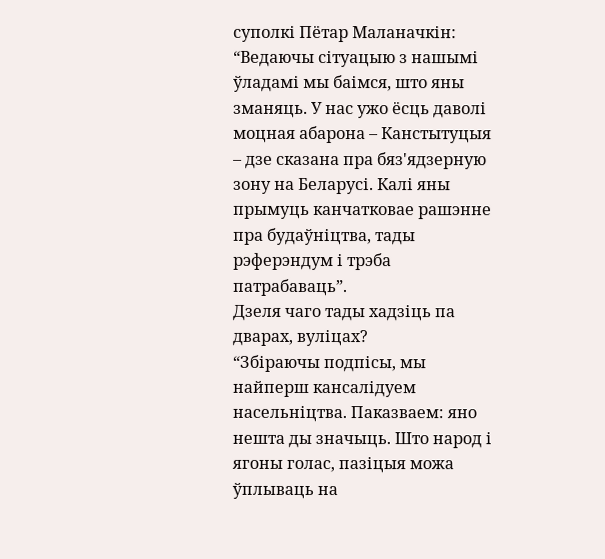суполкі Пётар Маланачкін:
“Ведаючы сітуацыю з нашымі ўладамі мы баімся, што яны зманяць. У нас ужо ёсць даволі моцная абарона – Канстытуцыя – дзе сказана пра бяз'ядзерную зону на Беларусі. Калі яны прымуць канчатковае рашэнне пра будаўніцтва, тады рэферэндум і трэба патрабаваць”.
Дзеля чаго тады хадзіць па дварах, вуліцах?
“Збіраючы подпісы, мы найперш кансалідуем насельніцтва. Паказваем: яно нешта ды значыць. Што народ і ягоны голас, пазіцыя можа ўплываць на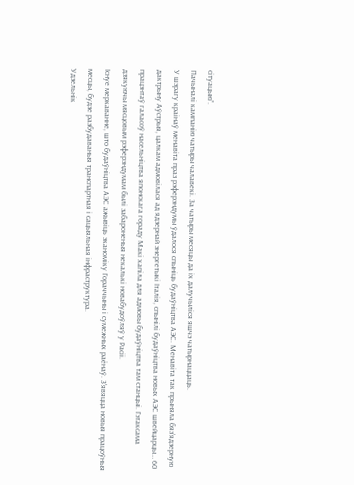сітуацыю”.
Пачыналі кампанію чатыры чалавекі. За чатыры месяцы да іх далучыліся яшчэ чатырнаццаць.
У шэрагу краінаў менавіта праз рэферэндумы ўдалося спыніць будаўніцтва АЭС. Менавіта так прыняла бяз’ядзерную дактрыну Аўстрыя, цалкам адмовілася ад ядзернай энергетыкі Італія, спынілі будаўніцтва новых АЭС швейцарцы… 60 працэнтаў галасоў насельніцтва японскага гораду Макі хапіла для адмовы будаўніцтва там станцыі. Гэтаксама дзякуючы мясцовым рэферэндумам былі забароненыя некалькі новабудоўляў у Расіі.
Існуе меркаванне, што будаўніцтва АЭС ажывіць эканоміку Гораччыны і сумежных раёнаў. З'явяцца новыя працоўныя месцы, будзе разбудаваныя транспартная і сацыяльная інфраструктура.
Удзельнік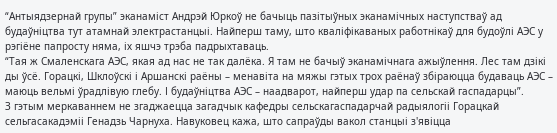“Антыядзернай групы” эканаміст Андрэй Юркоў не бачыць пазітыўных эканамічных наступстваў ад будаўніцтва тут атамнай электрастанцыі. Найперш таму, што кваліфікаваных работнікаў для будоўлі АЭС у рэгіёне папросту няма, іх яшчэ трэба падрыхтаваць.
“Тая ж Смаленскага АЭС, якая ад нас не так далёка. Я там не бачыў эканамічнага ажыўлення. Лес там дзікі ды ўсё. Горацкі, Шклоўскі і Аршанскі раёны – менавіта на мяжы гэтых трох раёнаў збіраюцца будаваць АЭС – маюць вельмі ўрадлівую глебу. І будаўніцтва АЭС – наадварот, найперш удар па сельскай гаспадарцы”.
З гэтым меркаваннем не згаджаецца загадчык кафедры сельскагаспадарчай радыялогіі Горацкай сельгасакадэміі Генадзь Чарнуха. Навуковец кажа, што сапраўды вакол станцыі з'явіцца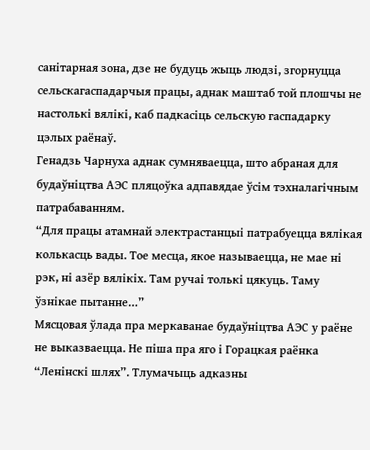санітарная зона, дзе не будуць жыць людзі, згорнуцца сельскагаспадарчыя працы, аднак маштаб той плошчы не настолькі вялікі, каб падкасіць сельскую гаспадарку цэлых раёнаў.
Генадзь Чарнуха аднак сумняваецца, што абраная для будаўніцтва АЭС пляцоўка адпавядае ўсім тэхналагічным патрабаванням.
“Для працы атамнай электрастанцыі патрабуецца вялікая колькасць вады. Тое месца, якое называецца, не мае ні рэк, ні азёр вялікіх. Там ручаі толькі цякуць. Таму ўзнікае пытанне…”
Мясцовая ўлада пра меркаванае будаўніцтва АЭС у раёне не выказваецца. Не піша пра яго і Горацкая раёнка “Ленінскі шлях”. Тлумачыць адказны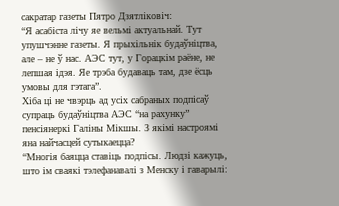сакратар газеты Пятро Дзятліковіч:
“Я асабіста лічу яе вельмі актуальнай. Тут упушчэнне газеты. Я прыхільнік будаўніцтва, але – не ў нас. АЭС тут, у Горацкім раёне, не лепшая ідэя. Яе трэба будаваць там, дзе ёсць умовы для гэтага”.
Хіба ці не чвэрць ад усіх сабраных подпісаў супраць будаўніцтва АЭС “на рахунку” пенсіянеркі Галіны Мікшы. З якімі настроямі яна найчасцей сутыкаецца?
“Многія баяцца ставіць подпісы. Людзі кажуць, што ім сваякі тэлефанавалі з Менску і гаварылі: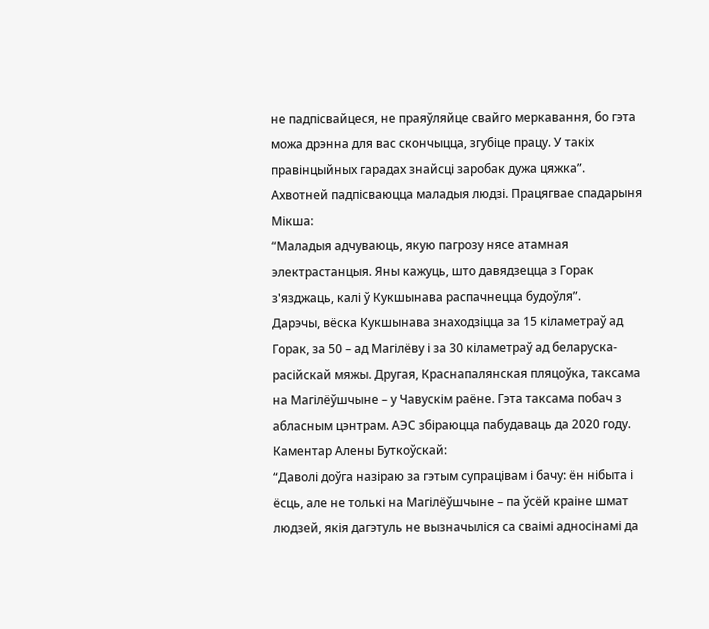не падпісвайцеся, не праяўляйце свайго меркавання, бо гэта можа дрэнна для вас скончыцца, згубіце працу. У такіх правінцыйных гарадах знайсці заробак дужа цяжка”.
Ахвотней падпісваюцца маладыя людзі. Працягвае спадарыня Мікша:
“Маладыя адчуваюць, якую пагрозу нясе атамная электрастанцыя. Яны кажуць, што давядзецца з Горак з'язджаць, калі ў Кукшынава распачнецца будоўля”.
Дарэчы, вёска Кукшынава знаходзіцца за 15 кіламетраў ад Горак, за 50 – ад Магілёву і за 30 кіламетраў ад беларуска-расійскай мяжы. Другая, Краснапалянская пляцоўка, таксама на Магілёўшчыне – у Чавускім раёне. Гэта таксама побач з абласным цэнтрам. АЭС збіраюцца пабудаваць да 2020 году.
Каментар Алены Буткоўскай:
“Даволі доўга назіраю за гэтым супрацівам і бачу: ён нібыта і ёсць, але не толькі на Магілёўшчыне – па ўсёй краіне шмат людзей, якія дагэтуль не вызначыліся са сваімі адносінамі да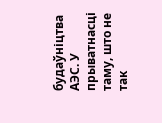будаўніцтва АЭС. У прыватнасці таму, што не так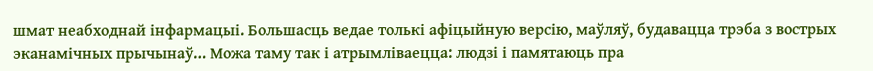шмат неабходнай інфармацыі. Большасць ведае толькі афіцыйную версію, маўляў, будавацца трэба з вострых эканамічных прычынаў… Можа таму так і атрымліваецца: людзі і памятаюць пра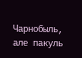Чарнобыль, але пакуль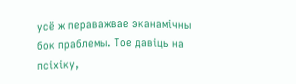усё ж пераважвае эканамічны бок праблемы. Тое давіць на псіхіку,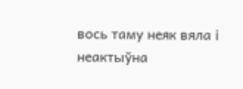вось таму неяк вяла і неактыўна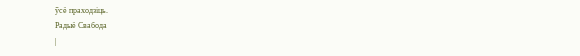ўсё праходзіць.
Радыё Свабода
|